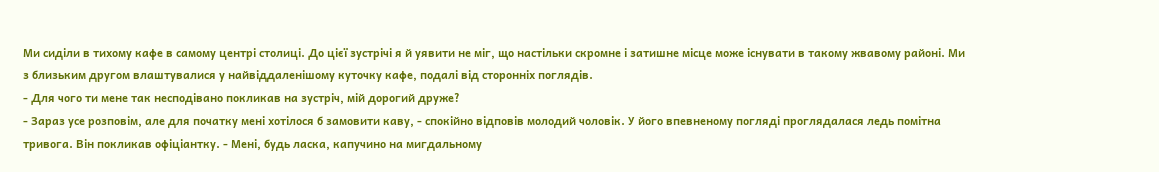Ми сиділи в тихому кафе в самому центрі столиці. До цієї зустрічі я й уявити не міг, що настільки скромне і затишне місце може існувати в такому жвавому районі. Ми з близьким другом влаштувалися у найвіддаленішому куточку кафе, подалі від сторонніх поглядів.
- Для чого ти мене так несподівано покликав на зустріч, мій дорогий друже?
- Зараз усе розповім, але для початку мені хотілося б замовити каву, - спокійно відповів молодий чоловік. У його впевненому погляді проглядалася ледь помітна тривога. Він покликав офіціантку. - Мені, будь ласка, капучино на мигдальному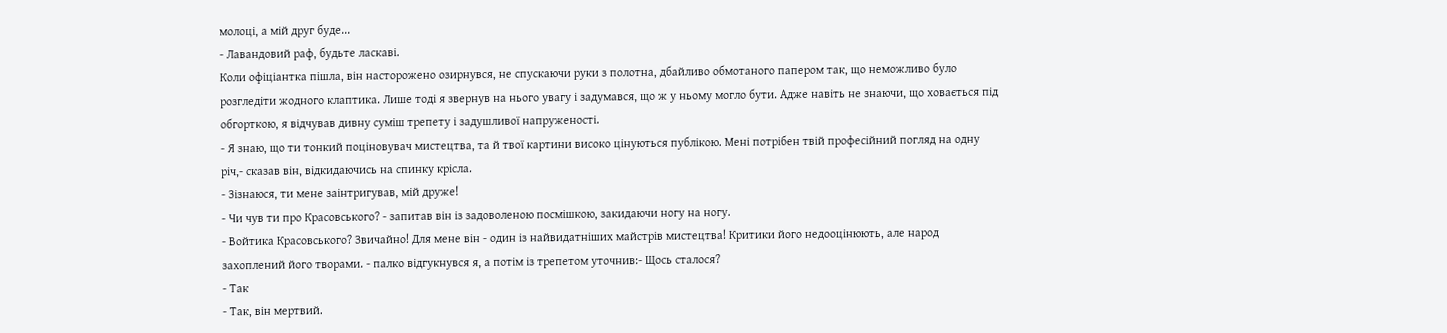молоці, а мій друг буде...
- Лавандовий раф, будьте ласкаві.
Коли офіціантка пішла, він насторожено озирнувся, не спускаючи руки з полотна, дбайливо обмотаного папером так, що неможливо було розгледіти жодного клаптика. Лише тоді я звернув на нього увагу і задумався, що ж у ньому могло бути. Адже навіть не знаючи, що ховається під обгорткою, я відчував дивну суміш трепету і задушливої напруженості.
- Я знаю, що ти тонкий поціновувач мистецтва, та й твої картини високо цінуються публікою. Мені потрібен твій професійний погляд на одну річ,- сказав він, відкидаючись на спинку крісла.
- Зізнаюся, ти мене заінтригував, мій друже!
- Чи чув ти про Красовського? - запитав він із задоволеною посмішкою, закидаючи ногу на ногу.
- Войтика Красовського? Звичайно! Для мене він - один із найвидатніших майстрів мистецтва! Критики його недооцінюють, але народ захоплений його творами. - палко відгукнувся я, а потім із трепетом уточнив:- Щось сталося?
- Так
- Так, він мертвий.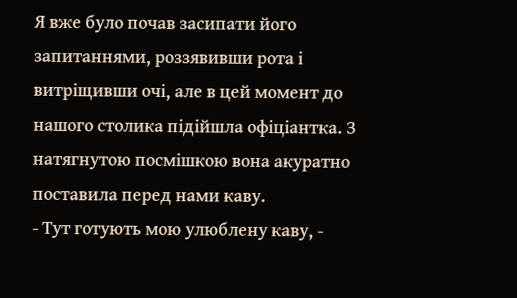Я вже було почав засипати його запитаннями, роззявивши рота і витріщивши очі, але в цей момент до нашого столика підійшла офіціантка. З натягнутою посмішкою вона акуратно поставила перед нами каву.
- Тут готують мою улюблену каву, -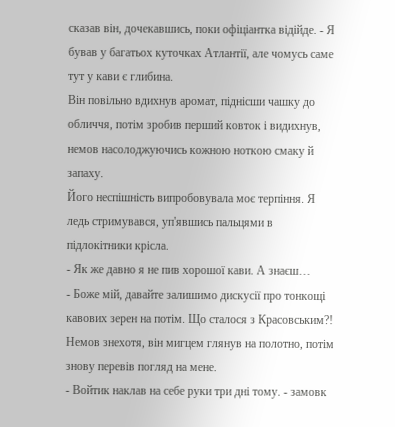сказав він, дочекавшись, поки офіціантка відійде. - Я бував у багатьох куточках Атлантії, але чомусь саме тут у кави є глибина.
Він повільно вдихнув аромат, піднісши чашку до обличчя, потім зробив перший ковток і видихнув, немов насолоджуючись кожною ноткою смаку й запаху.
Його неспішність випробовувала моє терпіння. Я ледь стримувався, уп'явшись пальцями в підлокітники крісла.
- Як же давно я не пив хорошої кави. А знаєш…
- Боже мій, давайте залишимо дискусії про тонкощі кавових зерен на потім. Що сталося з Красовським?!
Немов знехотя, він мигцем глянув на полотно, потім знову перевів погляд на мене.
- Войтик наклав на себе руки три дні тому. - замовк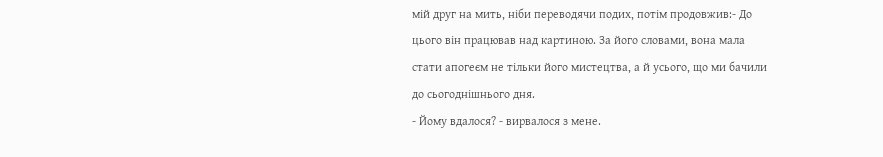мій друг на мить, ніби переводячи подих, потім продовжив:- До цього він працював над картиною. За його словами, вона мала стати апогеєм не тільки його мистецтва, а й усього, що ми бачили до сьогоднішнього дня.
- Йому вдалося? - вирвалося з мене.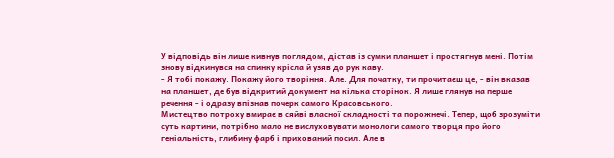У відповідь він лише кивнув поглядом, дістав із сумки планшет і простягнув мені. Потім знову відкинувся на спинку крісла й узяв до рук каву.
- Я тобі покажу. Покажу його творіння. Але. Для початку, ти прочитаєш це, - він вказав на планшет, де був відкритий документ на кілька сторінок. Я лише глянув на перше речення - і одразу впізнав почерк самого Красовського.
Мистецтво потроху вмирає в сяйві власної складності та порожнечі. Тепер, щоб зрозуміти суть картини, потрібно мало не вислуховувати монологи самого творця про його геніальність, глибину фарб і прихований посил. Але в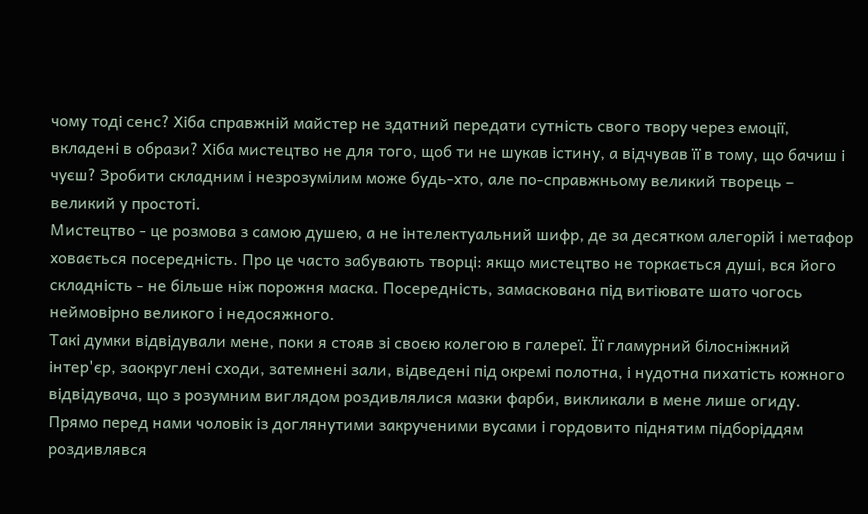чому тоді сенс? Хіба справжній майстер не здатний передати сутність свого твору через емоції, вкладені в образи? Хіба мистецтво не для того, щоб ти не шукав істину, а відчував її в тому, що бачиш і чуєш? Зробити складним і незрозумілим може будь-хто, але по-справжньому великий творець – великий у простоті.
Мистецтво - це розмова з самою душею, а не інтелектуальний шифр, де за десятком алегорій і метафор ховається посередність. Про це часто забувають творці: якщо мистецтво не торкається душі, вся його складність - не більше ніж порожня маска. Посередність, замаскована під витіювате шато чогось неймовірно великого і недосяжного.
Такі думки відвідували мене, поки я стояв зі своєю колегою в галереї. Її гламурний білосніжний інтер'єр, заокруглені сходи, затемнені зали, відведені під окремі полотна, і нудотна пихатість кожного відвідувача, що з розумним виглядом роздивлялися мазки фарби, викликали в мене лише огиду.
Прямо перед нами чоловік із доглянутими закрученими вусами і гордовито піднятим підборіддям роздивлявся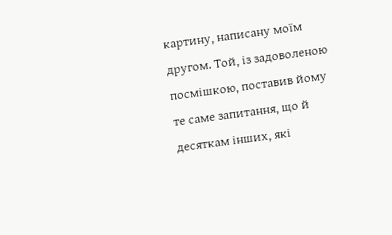картину, написану моїм другом. Той, із задоволеною посмішкою, поставив йому те саме запитання, що й десяткам інших, які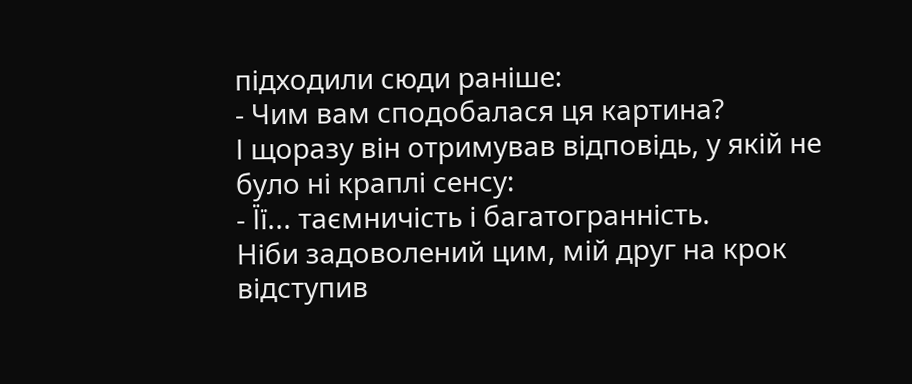підходили сюди раніше:
- Чим вам сподобалася ця картина?
І щоразу він отримував відповідь, у якій не було ні краплі сенсу:
- Її... таємничість і багатогранність.
Ніби задоволений цим, мій друг на крок відступив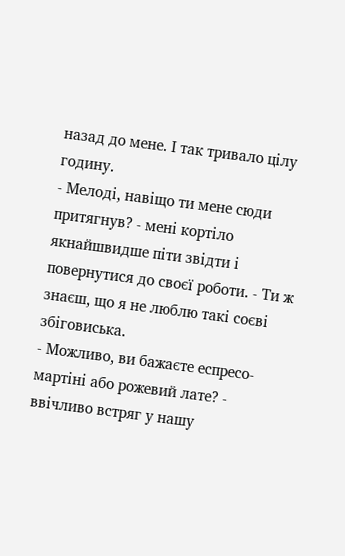назад до мене. І так тривало цілу годину.
- Мелоді, навіщо ти мене сюди притягнув? - мені кортіло якнайшвидше піти звідти і повернутися до своєї роботи. - Ти ж знаєш, що я не люблю такі соєві збіговиська.
- Можливо, ви бажаєте еспресо-мартіні або рожевий лате? - ввічливо встряг у нашу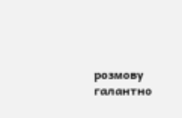розмову галантно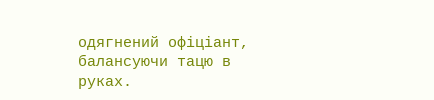одягнений офіціант, балансуючи тацю в руках.